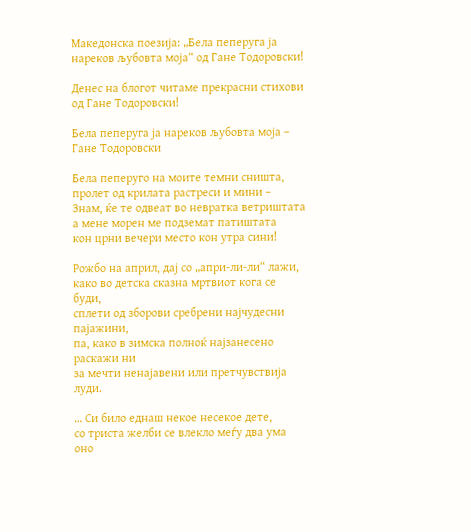Македонска поезија: „Бела пеперуга ја нареков љубовта моја“ од Гане Тодоровски!

Денес на блогот читаме прекрасни стихови од Гане Тодоровски!

Бела пеперуга ја нареков љубовта моја – Гане Тодоровски

Бела пеперуго на моите темни сништа,
пролет од крилата растреси и мини –
Знам, ќе те одвеат во невратка ветриштата
а мене морен ме подземат патиштата
кон црни вечери место кон утра сини!

Рожбо на април, дај со „апри-ли-ли“ лажи,
како во детска сказна мртвиот кога се буди,
сплети од зборови сребрени најчудесни пајажини,
па, како в зимска полноќ најзанесено раскажи ни
за мечти ненајавени или претчувствија луди.

… Си било еднаш некое несекое дете,
со триста желби се влекло меѓу два ума оно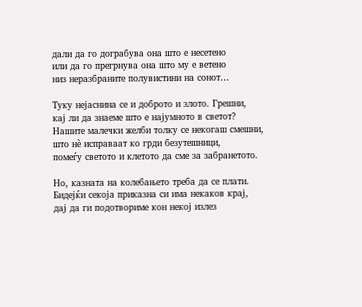дали да го дограбува она што е несетено
или да го прегрнува она што му е ветено
низ неразбраните полувистини на сонот…

Туку нејаснина се и доброто и злото. Грешни,
кај ли да знаеме што е најумното в светот?
Нашите малечки желби толку се некогаш смешни,
што нѐ исправаат ко грди безутешници,
помеѓу светото и клетото да сме за забранетото.

Но, казната на колебањето треба да се плати.
Бидејќи секоја приказна си има некаков крај,
дај да ги подотвориме кон некој излез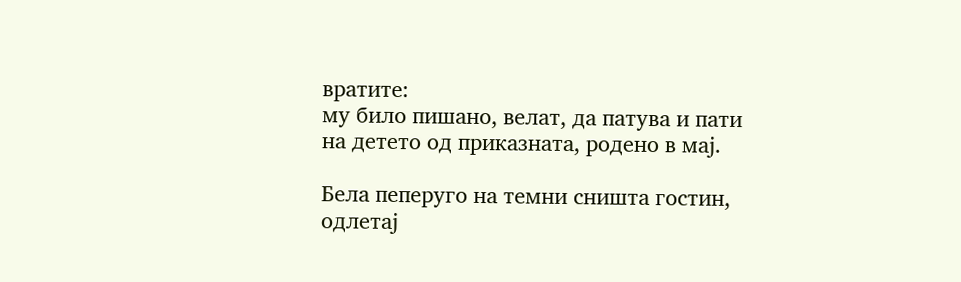вратите:
му било пишано, велат, да патува и пати
на детето од приказната, родено в мај.

Бела пеперуго на темни сништа гостин,
одлетај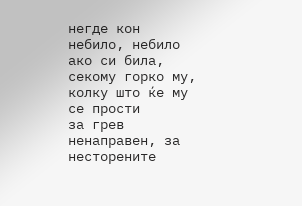негде кон небило, небило ако си била,
секому горко му, колку што ќе му се прости
за грев ненаправен, за несторените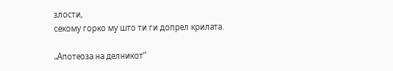злости,
секому горко му што ти ги допрел крилата.

„Апотеоза на делникот“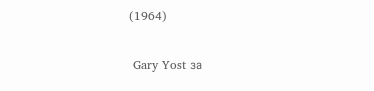(1964)

 Gary Yost за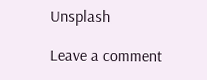Unsplash

Leave a comment